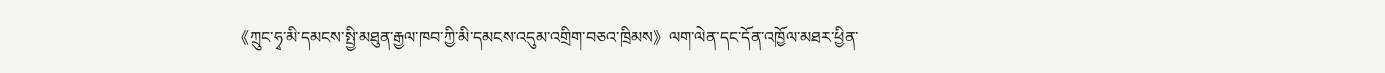《ཀྲུང་ཧྭ་མི་དམངས་སྤྱི་མཐུན་རྒྱལ་ཁབ་ཀྱི་མི་དམངས་འདུམ་འགྲིག་བཅའ་ཁྲིམས》ལག་ལེན་དང་དོན་འཁྱོལ་མཐར་ཕྱིན་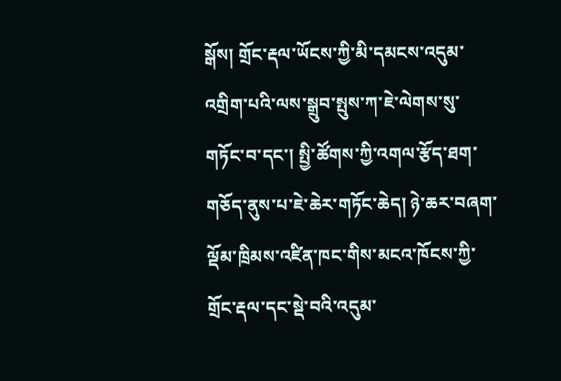སྒོས། གྲོང་རྡལ་ཡོངས་ཀྱི་མི་དམངས་འདུམ་འགྲིག་པའི་ལས་སྒྲུབ་སྤུས་ཀ་ཇེ་ལེགས་སུ་གཏོང་བ་དང་། སྤྱི་ཚོགས་ཀྱི་འགལ་རྩོད་ཐག་གཅོད་ནུས་པ་ཇེ་ཆེར་གཏོང་ཆེད། ཉེ་ཆར་བཞག་ལྡོམ་ཁྲིམས་འཛིན་ཁང་གིས་མངའ་ཁོངས་ཀྱི་གྲོང་རྡལ་དང་སྡེ་བའི་འདུམ་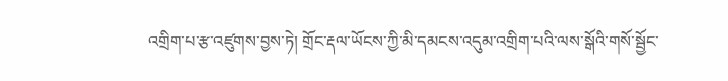འགྲིག་པ་རྩ་འཛུགས་བྱས་ཏེ། གྲོང་རྡལ་ཡོངས་ཀྱི་མི་དམངས་འདུམ་འགྲིག་པའི་ལས་སྒོའི་གསོ་སྦྱོང་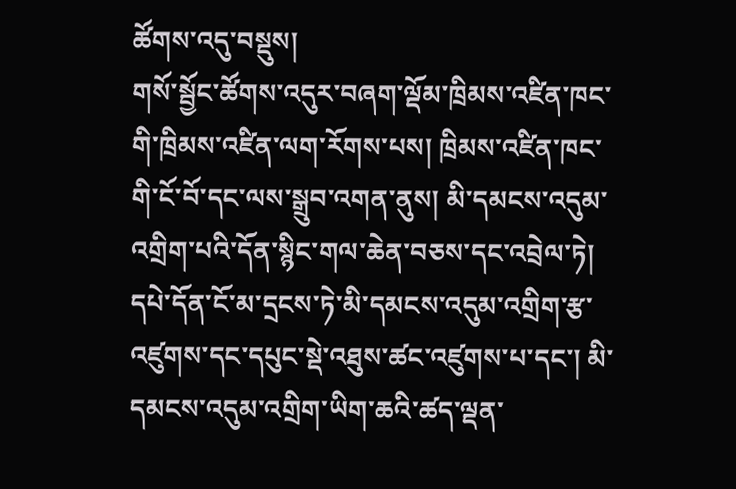ཚོགས་འདུ་བསྡུས།
གསོ་སྦྱོང་ཚོགས་འདུར་བཞག་ལྡོམ་ཁྲིམས་འཛིན་ཁང་གི་ཁྲིམས་འཛིན་ལག་རོགས་པས། ཁྲིམས་འཛིན་ཁང་གི་ངོ་བོ་དང་ལས་སྒྲུབ་འགན་ནུས། མི་དམངས་འདུམ་འགྲིག་པའི་དོན་སྙིང་གལ་ཆེན་བཅས་དང་འབྲེལ་ཏེ། དཔེ་དོན་ངོ་མ་དྲངས་ཏེ་མི་དམངས་འདུམ་འགྲིག་རྩ་འཛུགས་དང་དཔུང་སྡེ་འཐུས་ཚང་འཛུགས་པ་དང་། མི་དམངས་འདུམ་འགྲིག་ཡིག་ཆའི་ཚད་ལྡན་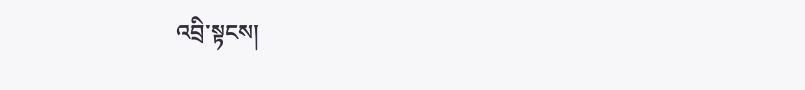འབྲི་སྟངས།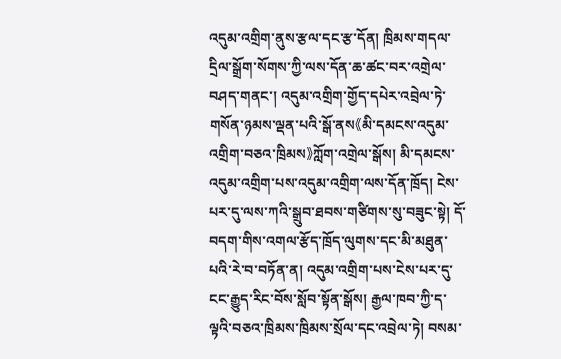འདུམ་འགྲིག་ནུས་རྩལ་དང་རྩ་དོན། ཁྲིམས་གདལ་དྲིལ་སྒྲོག་སོགས་ཀྱི་ལས་དོན་ཆ་ཚང་བར་འགྲེལ་བཤད་གནང་། འདུམ་འགྲིག་གྱོད་དཔེར་འབྲེལ་ཏེ་གསོན་ཉམས་ལྡན་པའི་སྒོ་ནས《མི་དམངས་འདུམ་འགྲིག་བཅའ་ཁྲིམས》ཀློག་འགྲེལ་སྒོས། མི་དམངས་འདུམ་འགྲིག་པས་འདུམ་འགྲིག་ལས་དོན་ཁྲོད། ངེས་པར་དུ་ལས་ཀའི་སྒྲུབ་ཐབས་གཙིགས་སུ་བཟུང་སྟེ། དོ་བདག་གིས་འགལ་རྩོད་ཁྲོད་ལུགས་དང་མི་མཐུན་པའི་རེ་བ་བཏོན་ན། འདུམ་འགྲིག་པས་ངེས་པར་དུ་ངང་རྒྱུད་རིང་བོས་སློབ་སྟོན་སྒོས། རྒྱལ་ཁབ་ཀྱི་ད་ལྟའི་བཅའ་ཁྲིམས་ཁྲིམས་སྲོལ་དང་འབྲེལ་ཏེ། བསམ་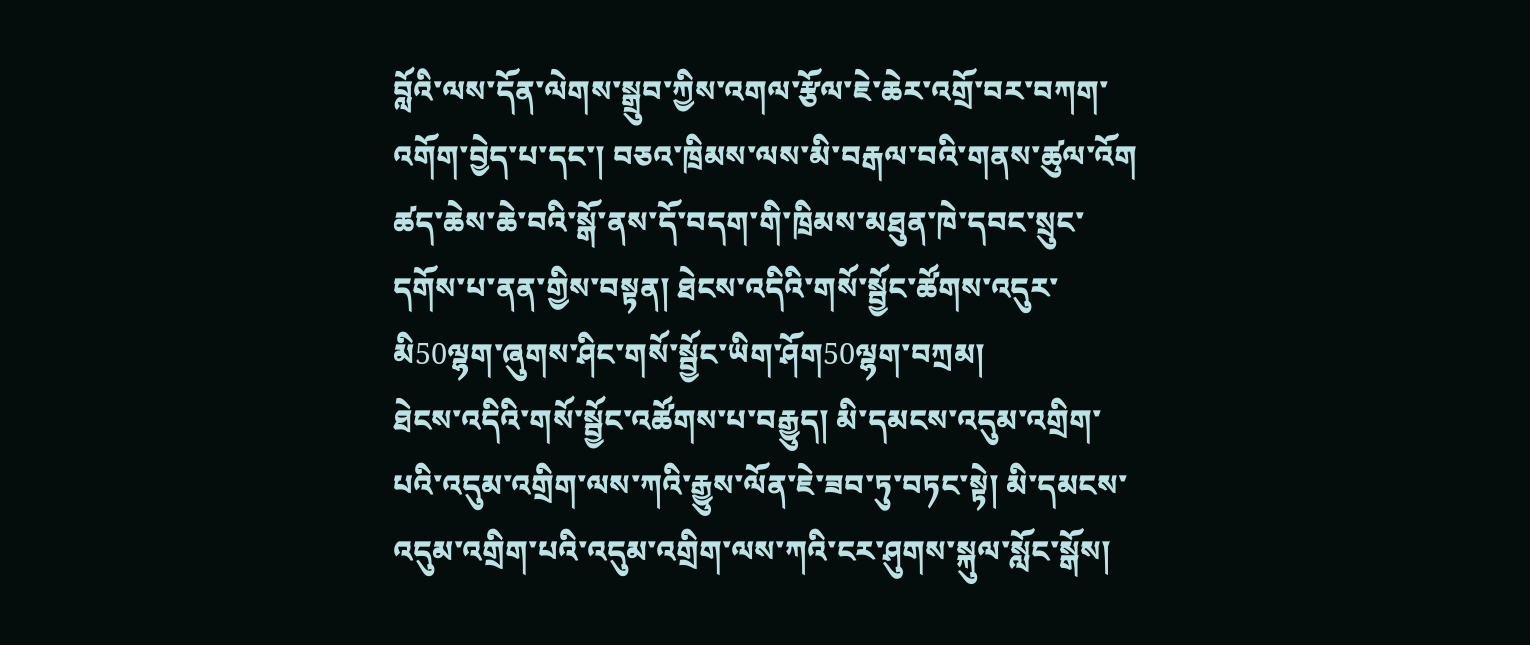བློའི་ལས་དོན་ལེགས་སྒྲུབ་ཀྱིས་འགལ་རྩོལ་ཇེ་ཆེར་འགྲོ་བར་བཀག་འགོག་བྱེད་པ་དང་། བཅའ་ཁྲིམས་ལས་མི་བརྒལ་བའི་གནས་ཚུལ་འོག ཚད་ཆེས་ཆེ་བའི་སྒོ་ནས་དོ་བདག་གི་ཁྲིམས་མཐུན་ཁེ་དབང་སྲུང་དགོས་པ་ནན་གྱིས་བསྟན། ཐེངས་འདིའི་གསོ་སྦྱོང་ཚོགས་འདུར་མི50ལྷག་ཞུགས་ཤིང་གསོ་སྦྱོང་ཡིག་ཤོག50ལྷག་བཀྲམ།
ཐེངས་འདིའི་གསོ་སྦྱོང་འཚོགས་པ་བརྒྱུད། མི་དམངས་འདུམ་འགྲིག་པའི་འདུམ་འགྲིག་ལས་ཀའི་རྒྱུས་ལོན་ཇེ་ཟབ་ཏུ་བཏང་སྟེ། མི་དམངས་འདུམ་འགྲིག་པའི་འདུམ་འགྲིག་ལས་ཀའི་ངར་ཤུགས་སྐུལ་སློང་སྒོས།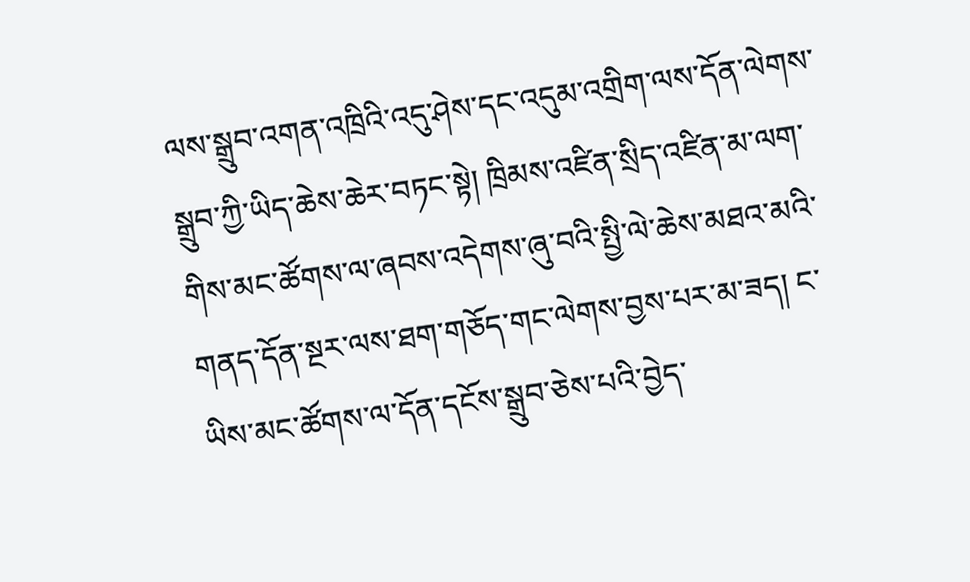ལས་སྒྲུབ་འགན་འཁྲིའི་འདུ་ཤེས་དང་འདུམ་འགྲིག་ལས་དོན་ལེགས་སྒྲུབ་ཀྱི་ཡིད་ཆེས་ཆེར་བཏང་སྟེ། ཁྲིམས་འཛིན་སྲིད་འཛིན་མ་ལག་གིས་མང་ཚོགས་ལ་ཞབས་འདེགས་ཞུ་བའི་སྤྱི་ལེ་ཆེས་མཐའ་མའི་གནད་དོན་སྔར་ལས་ཐག་གཅོད་གང་ལེགས་བྱས་པར་མ་ཟད། ང་ཡིས་མང་ཚོགས་ལ་དོན་དངོས་སྒྲུབ་ཅེས་པའི་བྱེད་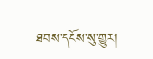ཐབས་དངོས་སུ་གྱུར།